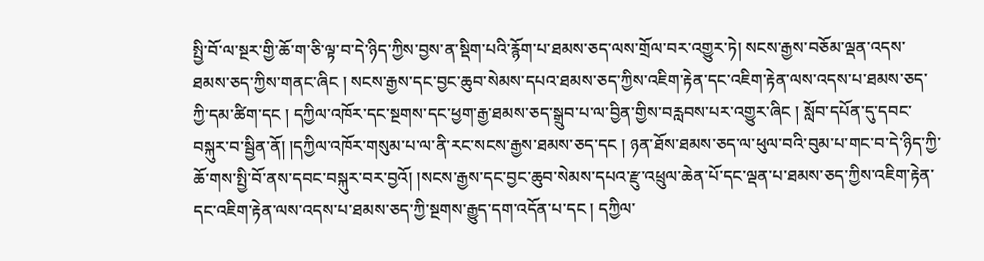སྤྱི་བོ་ལ་སྔར་གྱི་ཆོ་ག་ཅི་ལྟ་བ་དེ་ཉིད་ཀྱིས་བྱས་ན་སྡིག་པའི་རྙོག་པ་ཐམས་ཅད་ལས་གྲོལ་བར་འགྱུར་ཏེ། སངས་རྒྱས་བཅོམ་ལྡན་འདས་ཐམས་ཅད་ཀྱིས་གནང་ཞིང ། སངས་རྒྱས་དང་བྱང་ཆུབ་སེམས་དཔའ་ཐམས་ཅད་ཀྱིས་འཇིག་རྟེན་དང་འཇིག་རྟེན་ལས་འདས་པ་ཐམས་ཅད་ཀྱི་དམ་ཚིག་དང ། དཀྱིལ་འཁོར་དང་སྔགས་དང་ཕྱག་རྒྱ་ཐམས་ཅད་སྒྲུབ་པ་ལ་བྱིན་གྱིས་བརླབས་པར་འགྱུར་ཞིང ། སློབ་དཔོན་དུ་དབང་བསྐུར་བ་སྦྱིན་ནོ། །དཀྱིལ་འཁོར་གསུམ་པ་ལ་ནི་རང་སངས་རྒྱས་ཐམས་ཅད་དང ། ཉན་ཐོས་ཐམས་ཅད་ལ་ཕུལ་བའི་བུམ་པ་གང་བ་དེ་ཉིད་ཀྱི་ཆོ་གས་སྤྱི་བོ་ནས་དབང་བསྐུར་བར་བྱའོ། །སངས་རྒྱས་དང་བྱང་ཆུབ་སེམས་དཔའ་རྫུ་འཕྲུལ་ཆེན་པོ་དང་ལྡན་པ་ཐམས་ཅད་ཀྱིས་འཇིག་རྟེན་དང་འཇིག་རྟེན་ལས་འདས་པ་ཐམས་ཅད་ཀྱི་སྔགས་རྒྱུད་དག་འདོན་པ་དང ། དཀྱིལ་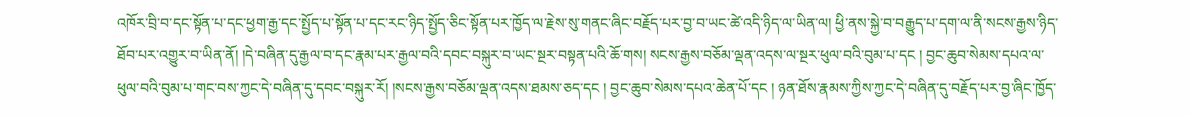འཁོར་བྲི་བ་དང་སྟོན་པ་དང་ཕྱག་རྒྱ་དང་སྤྱོད་པ་སྟོན་པ་དང་རང་ཉིད་སྤྱོད་ཅིང་སྟོན་པར་ཁྱོད་ལ་རྗེས་སུ་གནང་ཞིང་བརྗོད་པར་བྱ་བ་ཡང་ཚེ་འདི་ཉིད་ལ་ཡིན་ལ། ཕྱི་ནས་སྐྱེ་བ་བརྒྱུད་པ་དག་ལ་ནི་སངས་རྒྱས་ཉིད་ཐོབ་པར་འགྱུར་བ་ཡིན་ནོ། །དེ་བཞིན་དུ་རྒྱལ་བ་དང་རྣམ་པར་རྒྱལ་བའི་དབང་བསྐུར་བ་ཡང་སྔར་བསྟན་པའི་ཆོ་གས། སངས་རྒྱས་བཅོམ་ལྡན་འདས་ལ་སྔར་ཕུལ་བའི་བུམ་པ་དང ། བྱང་ཆུབ་སེམས་དཔའ་ལ་ཕུལ་བའི་བུམ་པ་གང་བས་ཀྱང་དེ་བཞིན་དུ་དབང་བསྐུར་རོ། །སངས་རྒྱས་བཅོམ་ལྡན་འདས་ཐམས་ཅད་དང ། བྱང་ཆུབ་སེམས་དཔའ་ཆེན་པོ་དང ། ཉན་ཐོས་རྣམས་ཀྱིས་ཀྱང་དེ་བཞིན་དུ་བརྗོད་པར་བྱ་ཞིང་ཁྱོད་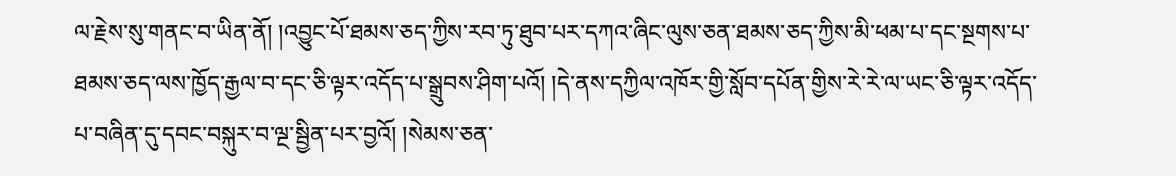ལ་རྗེས་སུ་གནང་བ་ཡིན་ནོ། །འབྱུང་པོ་ཐམས་ཅད་ཀྱིས་རབ་ཏུ་ཐུབ་པར་དཀའ་ཞིང་ལུས་ཅན་ཐམས་ཅད་ཀྱིས་མི་ཕམ་པ་དང་སྔགས་པ་ཐམས་ཅད་ལས་ཁྱོད་རྒྱལ་བ་དང་ཅི་ལྟར་འདོད་པ་སྒྲུབས་ཤིག་པའོ། །དེ་ནས་དཀྱིལ་འཁོར་གྱི་སློབ་དཔོན་གྱིས་རེ་རེ་ལ་ཡང་ཅི་ལྟར་འདོད་པ་བཞིན་དུ་དབང་བསྐུར་བ་ལྔ་སྦྱིན་པར་བྱའོ། །སེམས་ཅན་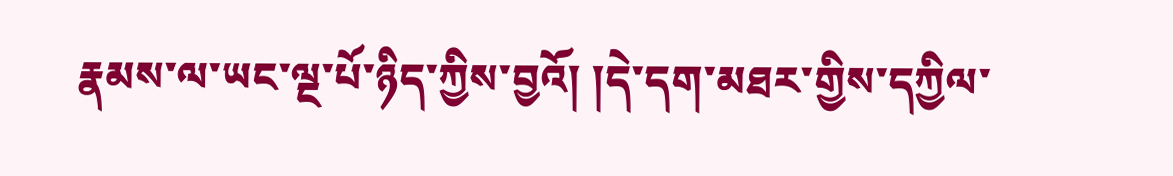རྣམས་ལ་ཡང་ལྔ་པོ་ཉིད་ཀྱིས་བྱའོ། །དེ་དག་མཐར་གྱིས་དཀྱིལ་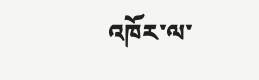འཁོར་ལ་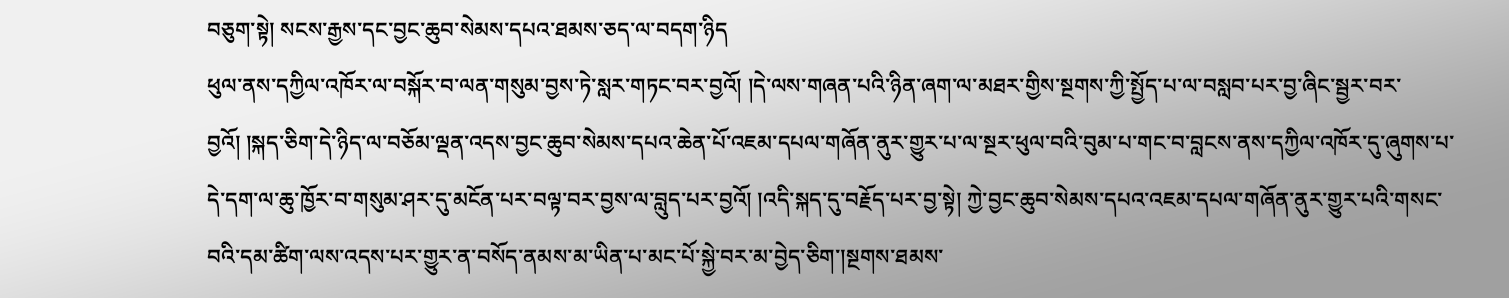བཅུག་སྟེ། སངས་རྒྱས་དང་བྱང་ཆུབ་སེམས་དཔའ་ཐམས་ཅད་ལ་བདག་ཉིད
ཕུལ་ནས་དཀྱིལ་འཁོར་ལ་བསྐོར་བ་ལན་གསུམ་བྱས་ཏེ་སླར་གཏང་བར་བྱའོ། །དེ་ལས་གཞན་པའི་ཉིན་ཞག་ལ་མཐར་གྱིས་སྔགས་ཀྱི་སྤྱོད་པ་ལ་བསླབ་པར་བྱ་ཞིང་སྦྱར་བར་བྱའོ། །སྐད་ཅིག་དེ་ཉིད་ལ་བཅོམ་ལྡན་འདས་བྱང་ཆུབ་སེམས་དཔའ་ཆེན་པོ་འཇམ་དཔལ་གཞོན་ནུར་གྱུར་པ་ལ་སྔར་ཕུལ་བའི་བུམ་པ་གང་བ་བླངས་ནས་དཀྱིལ་འཁོར་དུ་ཞུགས་པ་དེ་དག་ལ་ཆུ་ཁྱོར་བ་གསུམ་ཤར་དུ་མངོན་པར་བལྟ་བར་བྱས་ལ་བླུད་པར་བྱའོ། །འདི་སྐད་དུ་བརྗོད་པར་བྱ་སྟེ། ཀྱེ་བྱང་ཆུབ་སེམས་དཔའ་འཇམ་དཔལ་གཞོན་ནུར་གྱུར་པའི་གསང་བའི་དམ་ཚིག་ལས་འདས་པར་གྱུར་ན་བསོད་ནམས་མ་ཡིན་པ་མང་པོ་སྐྱེ་བར་མ་བྱེད་ཅིག་།སྔགས་ཐམས་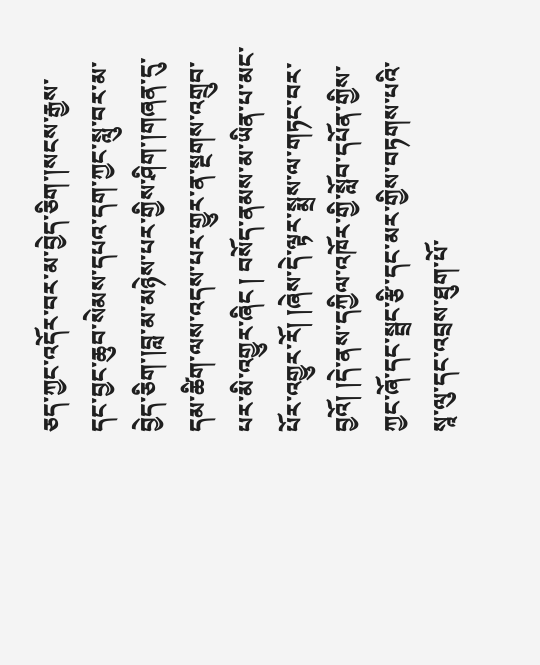ཅད་ཀྱང་འདོར་བར་མ་བྱེད་ཅིག་།སངས་རྒྱས་དང་བྱང་ཆུབ་སེམས་དཔའ་དག་ཀྱང་སླུ་བར་མ་བྱེད་ཅིག་།བླ་མ་མཉེས་པར་གྱིས་ཤིག་།གཞན་དུ་དམ་ཚིག་ལས་འདས་པར་གྱུར་ན་སྔགས་འགྲུབ་པར་མི་འགྱུར་ཞིང ། བསོད་ནམས་མ་ཡིན་པ་མང་པོར་འགྱུར་རོ། །ཞེས་དེ་ལྟར་སྨྲས་ལ་གཏང་བར་བྱའོ། །དེ་ནས་དཀྱིལ་འཁོར་གྱི་སློབ་དཔོན་གྱིས་ཀྱང་ཞོ་དང་སྦྲང་རྩི་དང་མར་གྱིས་བཏགས་པའི་སཱ་ལུ་དང་འབྲས་ཐུག་པོ་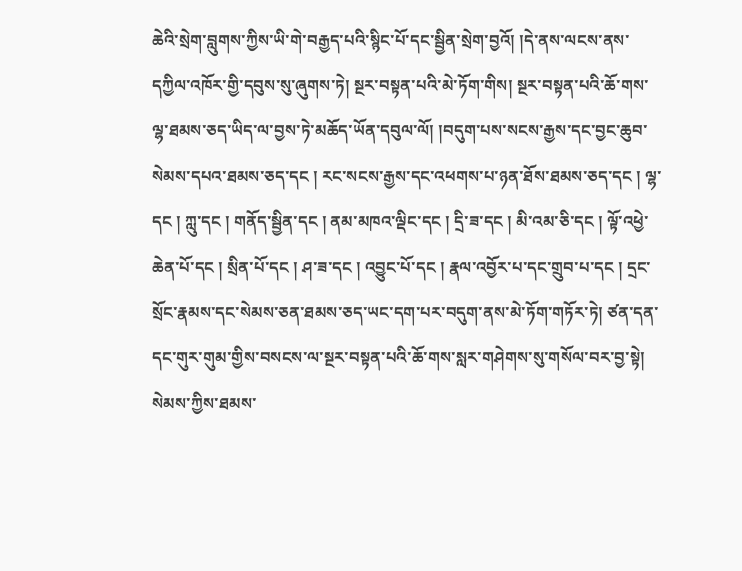ཆེའི་སྲེག་བླུགས་ཀྱིས་ཡི་གེ་བརྒྱད་པའི་སྙིང་པོ་དང་སྦྱིན་སྲེག་བྱའོ། །དེ་ནས་ལངས་ནས་དཀྱིལ་འཁོར་གྱི་དབུས་སུ་ཞུགས་ཏེ། སྔར་བསྟན་པའི་མེ་ཏོག་གིས། སྔར་བསྟན་པའི་ཆོ་གས་ལྷ་ཐམས་ཅད་ཡིད་ལ་བྱས་ཏེ་མཆོད་ཡོན་དབུལ་ལོ། །བདུག་པས་སངས་རྒྱས་དང་བྱང་ཆུབ་སེམས་དཔའ་ཐམས་ཅད་དང ། རང་སངས་རྒྱས་དང་འཕགས་པ་ཉན་ཐོས་ཐམས་ཅད་དང ། ལྷ་དང ། ཀླུ་དང ། གནོད་སྦྱིན་དང ། ནམ་མཁའ་ལྡིང་དང ། དྲི་ཟ་དང ། མི་འམ་ཅི་དང ། ལྟོ་འཕྱེ་ཆེན་པོ་དང ། སྲིན་པོ་དང ། ཤ་ཟ་དང ། འབྱུང་པོ་དང ། རྣལ་འབྱོར་པ་དང་གྲུབ་པ་དང ། དྲང་སྲོང་རྣམས་དང་སེམས་ཅན་ཐམས་ཅད་ཡང་དག་པར་བདུག་ནས་མེ་ཏོག་གཏོར་ཏེ། ཙན་དན་དང་གུར་གུམ་གྱིས་བསངས་ལ་སྔར་བསྟན་པའི་ཆོ་གས་སླར་གཤེགས་སུ་གསོལ་བར་བྱ་སྟེ། སེམས་ཀྱིས་ཐམས་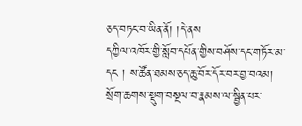ཅད་བཏང་བ་ཡིན་ནོ། །དེ་ནས
དཀྱིལ་འཁོར་གྱི་སློབ་དཔོན་གྱིས་བཤོས་དང་གཏོར་མ་དང ། ས་ཚོན་ཐམས་ཅད་ཆུ་བོར་དོར་བར་བྱ་བའམ། སྲོག་ཆགས་སྡུག་བསྔལ་བ་རྣམས་ལ་སྦྱིན་པར་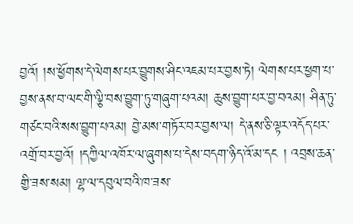བྱའོ། །ས་ཕྱོགས་དེ་ལེགས་པར་བྱུགས་ཤིང་འཇམ་པར་བྱས་ཏེ། ལེགས་པར་ཕྱག་པ་བྱས་ནས་བ་ལང་གི་ལྕི་བས་བྱུག་ཏུ་གཞུག་པའམ། ཆུས་བྱུག་པར་བྱ་བའམ། ཤིན་ཏུ་གཙང་བའི་སས་བྱུག་པའམ། བྱེ་མས་གཏོར་བར་བྱས་ལ། དེ་ནས་ཅི་ལྟར་འདོད་པར་འགྲོ་བར་བྱའོ། །དཀྱིལ་འཁོར་ལ་ཞུགས་པ་དེས་བདག་ཉིད་འོ་མ་དང ། འབྲས་ཆན་གྱི་ཟས་སམ། ལྷ་ལ་དབུལ་བའི་ཁ་ཟས་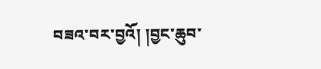བཟའ་བར་བྱའོ། །བྱང་ཆུབ་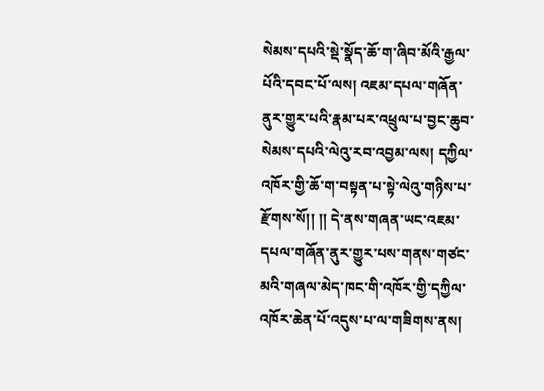སེམས་དཔའི་སྡེ་སྣོད་ཆོ་ག་ཞིབ་མོའི་རྒྱལ་པོའི་དབང་པོ་ལས། འཇམ་དཔལ་གཞོན་ནུར་གྱུར་པའི་རྣམ་པར་འཕྲུལ་པ་བྱང་ཆུབ་སེམས་དཔའི་ལེའུ་རབ་འབྱམ་ལས། དཀྱིལ་འཁོར་གྱི་ཆོ་ག་བསྟན་པ་སྟེ་ལེའུ་གཉིས་པ་རྫོགས་སོ།། །། དེ་ནས་གཞན་ཡང་འཇམ་དཔལ་གཞོན་ནུར་གྱུར་པས་གནས་གཙང་མའི་གཞལ་མེད་ཁང་གི་འཁོར་གྱི་དཀྱིལ་འཁོར་ཆེན་པོ་འདུས་པ་ལ་གཟིགས་ནས།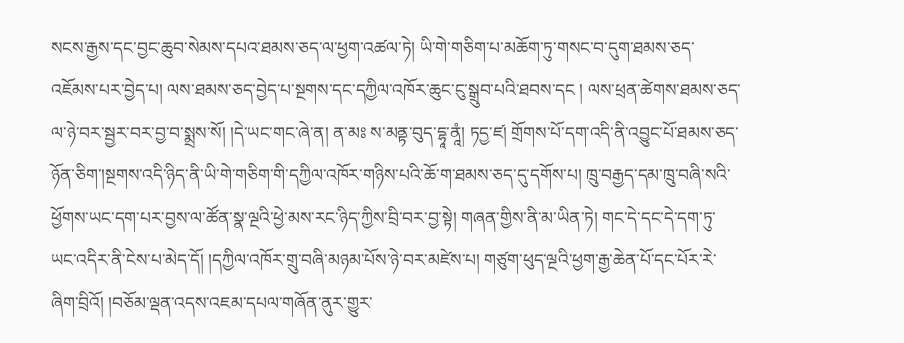སངས་རྒྱས་དང་བྱང་ཆུབ་སེམས་དཔའ་ཐམས་ཅད་ལ་ཕྱག་འཚལ་ཏེ། ཡི་གེ་གཅིག་པ་མཆོག་ཏུ་གསང་བ་དུག་ཐམས་ཅད་འཇོམས་པར་བྱེད་པ། ལས་ཐམས་ཅད་བྱེད་པ་སྔགས་དང་དཀྱིལ་འཁོར་ཆུང་ངུ་སྒྲུབ་པའི་ཐབས་དང ། ལས་ཕྲན་ཚེགས་ཐམས་ཅད་ལ་ཉེ་བར་སྦྱར་བར་བྱ་བ་སྨྲས་སོ། །དེ་ཡང་གང་ཞེ་ན། ན་མཿ ས་མནྟ་བུད་དྷཱ་ནཱཾ། ཏདྱ་ཛ། གྲོགས་པོ་དག་འདི་ནི་འབྱུང་པོ་ཐམས་ཅད་ཉོན་ཅིག་།སྔགས་འདི་ཉིད་ནི་ཡི་གེ་གཅིག་གི་དཀྱིལ་འཁོར་གཉིས་པའི་ཆོ་ག་ཐམས་ཅད་དུ་དགོས་པ། ཁྲུ་བརྒྱད་དམ་ཁྲུ་བཞི་སའི་ཕྱོགས་ཡང་དག་པར་བྱས་ལ་ཚོན་སྣ་ལྔའི་ཕྱེ་མས་རང་ཉིད་ཀྱིས་བྲི་བར་བྱ་སྟེ། གཞན་གྱིས་ནི་མ་ཡིན་ཏེ། གང་དེ་དང་དེ་དག་ཏུ་ཡང་འདིར་ནི་ངེས་པ་མེད་དོ། །དཀྱིལ་འཁོར་གྲུ་བཞི་མཉམ་པོས་ཉེ་བར་མཛེས་པ། གཙུག་ཕུད་ལྔའི་ཕྱག་རྒྱ་ཆེན་པོ་དང་པོར་རེ་ཞིག་བྲིའོ། །བཅོམ་ལྡན་འདས་འཇམ་དཔལ་གཞོན་ནུར་གྱུར་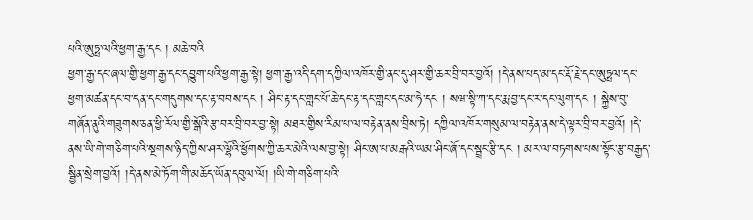པའི་ཨུཏྤ་ལའི་ཕྱག་རྒྱ་དང ། མཆེ་བའི
ཕྱག་རྒྱ་དང་ཞལ་གྱི་ཕྱག་རྒྱ་དང་དབྱུག་པའི་ཕྱག་རྒྱ་སྟེ། ཕྱག་རྒྱ་འདི་དག་དཀྱིལ་འཁོར་གྱི་ནང་དུ་ཤར་གྱི་ཆར་བྲི་བར་བྱའོ། །དེ་ནས་པད་མ་དང་རྡོ་རྗེ་དང་ཨུཏྤལ་དང་ཕྱག་མཚན་དང་བ་དན་དང་གདུགས་དང་རྟ་བབས་དང ། ཤིང་རྟ་དང་གླང་པོ་ཆེ་དང་རྟ་དང་གླང་དང་མ་ཧེ་དང ། སཝ་སྟི་ཀ་དང་རྨ་བྱ་དང་ར་དང་ལུག་དང ། སྐྱེས་བུ་གཞོན་ནུའི་གཟུགས་ཅན་ཕྱི་རོལ་གྱི་སྒོའི་རྩ་བར་བྲི་བར་བྱ་སྟེ། མཐར་གྱིས་རིམ་པ་ལ་བརྟེན་ནས་བྲིས་ཏེ། དཀྱིལ་འཁོར་གསུམ་ལ་བརྟེན་ནས་དེ་ལྟར་བྲི་བར་བྱའོ། །དེ་ནས་ཡི་གེ་གཅིག་པའི་སྔགས་ཉིད་ཀྱིས་ཤར་ལྷོའི་ཕྱོགས་ཀྱི་ཆར་མེའི་ལས་བྱ་སྟེ། ཤིང་ཨ་པ་མརྒའི་ཡམ་ཤིང་ཞོ་དང་སྦྲང་རྩི་དང ། མར་ལ་བཏགས་པས་སྟོང་རྩ་བརྒྱད་སྦྱིན་སྲེག་བྱའོ། །དེ་ནས་མེ་ཏོག་གི་མཆོད་ཡོན་དབུལ་ལོ། །ཡི་གེ་གཅིག་པའི་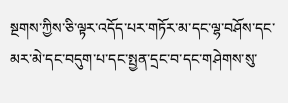སྔགས་ཀྱིས་ཅི་ལྟར་འདོད་པར་གཏོར་མ་དང་ལྷ་བཤོས་དང་མར་མེ་དང་བདུག་པ་དང་སྤྱན་དྲང་བ་དང་གཤེགས་སུ་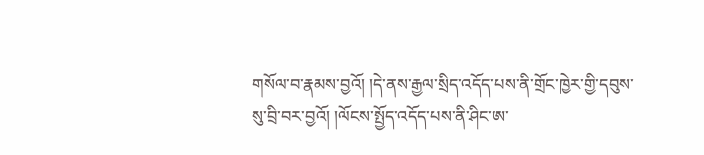གསོལ་བ་རྣམས་བྱའོ། །དེ་ནས་རྒྱལ་སྲིད་འདོད་པས་ནི་གྲོང་ཁྱེར་གྱི་དབུས་སུ་བྲི་བར་བྱའོ། །ལོངས་སྤྱོད་འདོད་པས་ནི་ཤིང་ཨ་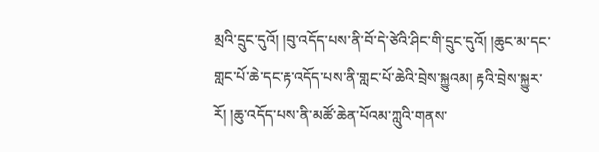མྲའི་དྲུང་དུའོ། །བུ་འདོད་པས་ནི་བོ་དེ་ཙེའི་ཤིང་གི་དྲུང་དུའོ། །ཆུང་མ་དང་གླང་པོ་ཆེ་དང་རྟ་འདོད་པས་ནི་གླང་པོ་ཆེའི་བྲེས་སྐྱུའམ། རྟའི་བྲེས་སྐྱུར་རོ། །ཆུ་འདོད་པས་ནི་མཚོ་ཆེན་པོའམ་ཀླུའི་གནས་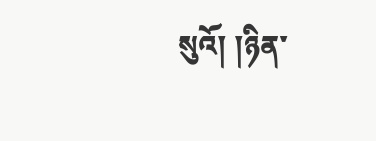སུའོ། །ཉིན་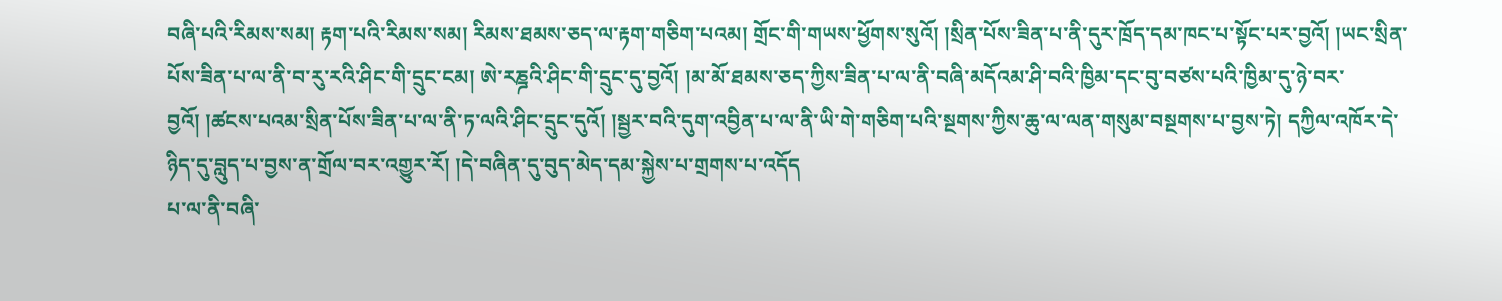བཞི་པའི་རིམས་སམ། རྟག་པའི་རིམས་སམ། རིམས་ཐམས་ཅད་ལ་རྟག་གཅིག་པའམ། གྲོང་གི་གཡས་ཕྱོགས་སུའོ། །སྲིན་པོས་ཟིན་པ་ནི་དུར་ཁྲོད་དམ་ཁང་པ་སྟོང་པར་བྱའོ། །ཡང་སྲིན་པོས་ཟིན་པ་ལ་ནི་བ་རུ་རའི་ཤིང་གི་དྲུང་ངམ། ཨེ་རཎྜའི་ཤིང་གི་དྲུང་དུ་བྱའོ། །མ་མོ་ཐམས་ཅད་ཀྱིས་ཟིན་པ་ལ་ནི་བཞི་མདོའམ་ཤི་བའི་ཁྱིམ་དང་བུ་བཙས་པའི་ཁྱིམ་དུ་ཉེ་བར་བྱའོ། །ཚངས་པའམ་སྲིན་པོས་ཟིན་པ་ལ་ནི་ཏ་ལའི་ཤིང་དྲུང་དུའོ། །སྦྱར་བའི་དུག་འབྱིན་པ་ལ་ནི་ཡི་གེ་གཅིག་པའི་སྔགས་ཀྱིས་ཆུ་ལ་ལན་གསུམ་བསྔགས་པ་བྱས་ཏེ། དཀྱིལ་འཁོར་དེ་ཉིད་དུ་བླུད་པ་བྱས་ན་གྲོལ་བར་འགྱུར་རོ། །དེ་བཞིན་དུ་བུད་མེད་དམ་སྐྱེས་པ་གྲགས་པ་འདོད
པ་ལ་ནི་བཞི་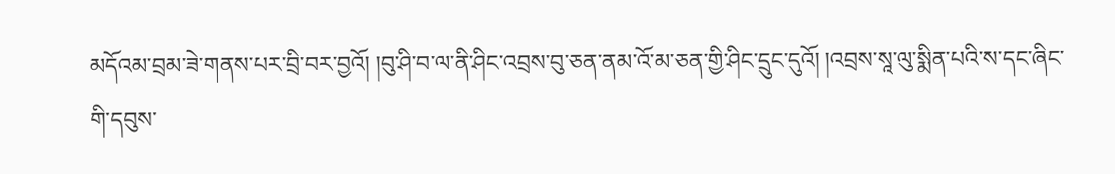མདོའམ་བྲམ་ཟེ་གནས་པར་བྲི་བར་བྱའོ། །བུ་ཤི་བ་ལ་ནི་ཤིང་འབྲས་བུ་ཅན་ནམ་འོ་མ་ཅན་གྱི་ཤིང་དྲུང་དུའོ། །འབྲས་སཱ་ལུ་སྨིན་པའི་ས་དང་ཞིང་གི་དབུས་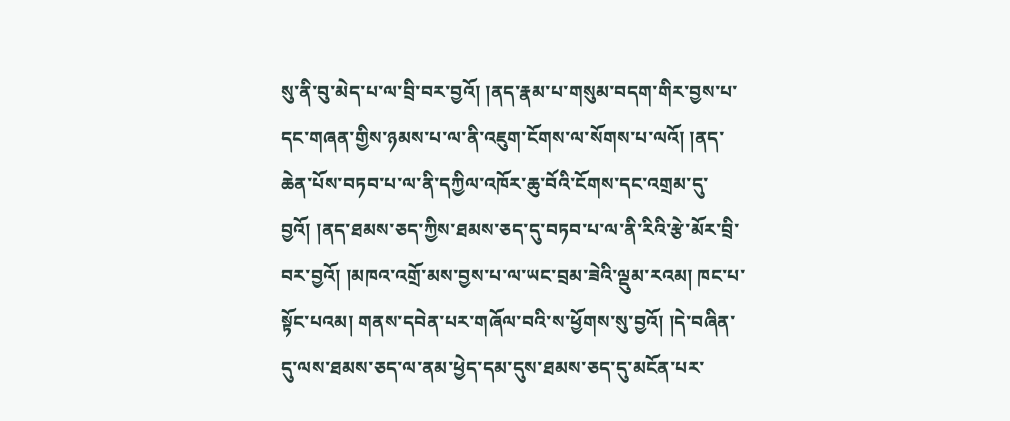སུ་ནི་བུ་མེད་པ་ལ་བྲི་བར་བྱའོ། །ནད་རྣམ་པ་གསུམ་བདག་གིར་བྱས་པ་དང་གཞན་གྱིས་ཉམས་པ་ལ་ནི་འཇུག་ངོགས་ལ་སོགས་པ་ལའོ། །ནད་ཆེན་པོས་བཏབ་པ་ལ་ནི་དཀྱིལ་འཁོར་ཆུ་བོའི་ངོགས་དང་འགྲམ་དུ་བྱའོ། །ནད་ཐམས་ཅད་ཀྱིས་ཐམས་ཅད་དུ་བཏབ་པ་ལ་ནི་རིའི་རྩེ་མོར་བྲི་བར་བྱའོ། །མཁའ་འགྲོ་མས་བྱས་པ་ལ་ཡང་བྲམ་ཟེའི་ལྡུམ་རའམ། ཁང་པ་སྟོང་པའམ། གནས་དབེན་པར་གཞོལ་བའི་ས་ཕྱོགས་སུ་བྱའོ། །དེ་བཞིན་དུ་ལས་ཐམས་ཅད་ལ་ནམ་ཕྱེད་དམ་དུས་ཐམས་ཅད་དུ་མངོན་པར་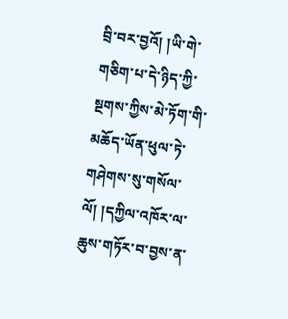བྲི་བར་བྱའོ། །ཡི་གེ་གཅིག་པ་དེ་ཉིད་ཀྱི་སྔགས་ཀྱིས་མེ་ཏོག་གི་མཆོད་ཡོན་ཕུལ་ཏེ་གཤེགས་སུ་གསོལ་ལོ། །དཀྱིལ་འཁོར་ལ་ཆུས་གཏོར་བ་བྱས་ན་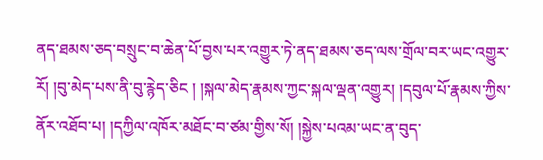ནད་ཐམས་ཅད་བསྲུང་བ་ཆེན་པོ་བྱས་པར་འགྱུར་ཏེ་ནད་ཐམས་ཅད་ལས་གྲོལ་བར་ཡང་འགྱུར་རོ། །བུ་མེད་པས་ནི་བུ་རྙེད་ཅིང ། །སྐལ་མེད་རྣམས་ཀྱང་སྐལ་ལྡན་འགྱུར། །དབུལ་པོ་རྣམས་ཀྱིས་ནོར་འཐོབ་པ། །དཀྱིལ་འཁོར་མཐོང་བ་ཙམ་གྱིས་སོ། །སྐྱེས་པའམ་ཡང་ན་བུད་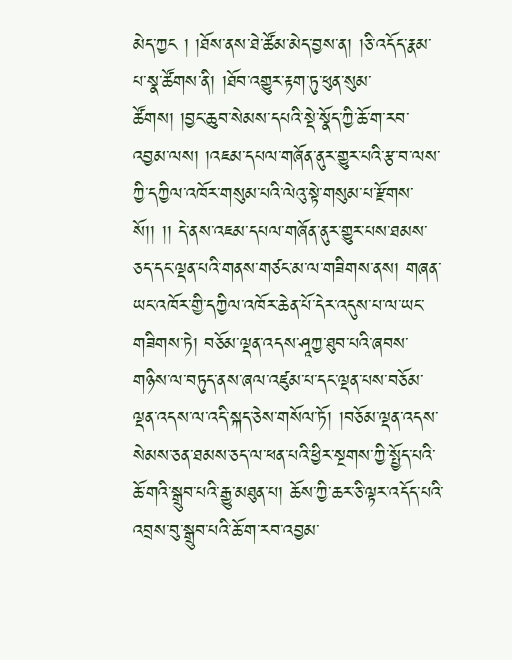མེད་ཀྱང ། །ཐོས་ནས་ཐེ་ཚོམ་མེད་བྱས་ན། །ཅི་འདོད་རྣམ་པ་སྣ་ཚོགས་ནི། །ཐོབ་འགྱུར་རྟག་ཏུ་ཕུན་སུམ་ཚོགས། །བྱང་ཆུབ་སེམས་དཔའི་སྡེ་སྣོད་ཀྱི་ཆོ་ག་རབ་འབྱམ་ལས། །འཇམ་དཔལ་གཞོན་ནུར་གྱུར་པའི་རྩ་བ་ལས་ཀྱི་དཀྱིལ་འཁོར་གསུམ་པའི་ལེའུ་སྟེ་གསུམ་པ་རྫོགས་སོ།། །། དེ་ནས་འཇམ་དཔལ་གཞོན་ནུར་གྱུར་པས་ཐམས་ཅད་དང་ལྡན་པའི་གནས་གཙང་མ་ལ་གཟིགས་ནས། གཞན་ཡང་འཁོར་གྱི་དཀྱིལ་འཁོར་ཆེན་པོ་དེར་འདུས་པ་ལ་ཡང་གཟིགས་ཏེ། བཅོམ་ལྡན་འདས་ཤཱཀྱ་ཐུབ་པའི་ཞབས་གཉིས་ལ་བཏུད་ནས་ཞལ་འཛུམ་པ་དང་ལྡན་པས་བཅོམ་ལྡན་འདས་ལ་འདི་སྐད་ཅེས་གསོལ་ཏོ། །བཅོམ་ལྡན་འདས་སེམས་ཅན་ཐམས་ཅད་ལ་ཕན་པའི་ཕྱིར་སྔགས་ཀྱི་སྤྱོད་པའི་ཆོ་གའི་སྒྲུབ་པའི་རྒྱུ་མཐུན་པ། ཆོས་ཀྱི་ཆར་ཅི་ལྟར་འདོད་པའི་འབྲས་བུ་སྒྲུབ་པའི་ཆོ་ག་རབ་འབྱམ་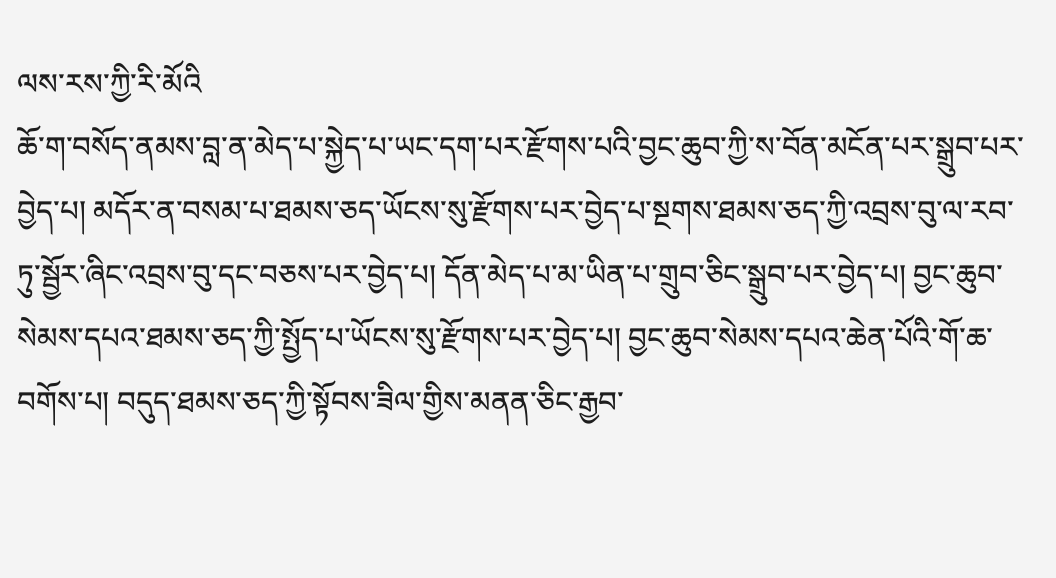ལས་རས་ཀྱི་རི་མོའི
ཆོ་ག་བསོད་ནམས་བླ་ན་མེད་པ་སྐྱེད་པ་ཡང་དག་པར་རྫོགས་པའི་བྱང་ཆུབ་ཀྱི་ས་བོན་མངོན་པར་སྒྲུབ་པར་བྱེད་པ། མདོར་ན་བསམ་པ་ཐམས་ཅད་ཡོངས་སུ་རྫོགས་པར་བྱེད་པ་སྔགས་ཐམས་ཅད་ཀྱི་འབྲས་བུ་ལ་རབ་ཏུ་སྦྱོར་ཞིང་འབྲས་བུ་དང་བཅས་པར་བྱེད་པ། དོན་མེད་པ་མ་ཡིན་པ་གྲུབ་ཅིང་སྒྲུབ་པར་བྱེད་པ། བྱང་ཆུབ་སེམས་དཔའ་ཐམས་ཅད་ཀྱི་སྤྱོད་པ་ཡོངས་སུ་རྫོགས་པར་བྱེད་པ། བྱང་ཆུབ་སེམས་དཔའ་ཆེན་པོའི་གོ་ཆ་བགོས་པ། བདུད་ཐམས་ཅད་ཀྱི་སྟོབས་ཟིལ་གྱིས་མནན་ཅིང་རྒྱབ་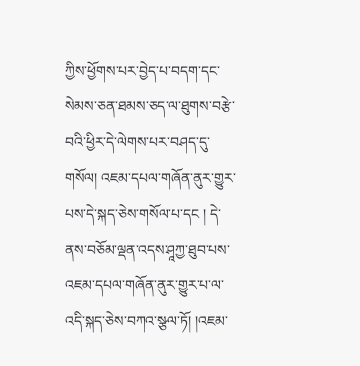ཀྱིས་ཕྱོགས་པར་བྱེད་པ་བདག་དང་སེམས་ཅན་ཐམས་ཅད་ལ་ཐུགས་བརྩེ་བའི་ཕྱིར་དེ་ལེགས་པར་བཤད་དུ་གསོལ། འཇམ་དཔལ་གཞོན་ནུར་གྱུར་པས་དེ་སྐད་ཅེས་གསོལ་པ་དང ། དེ་ནས་བཅོམ་ལྡན་འདས་ཤཱཀྱ་ཐུབ་པས་འཇམ་དཔལ་གཞོན་ནུར་གྱུར་པ་ལ་འདི་སྐད་ཅེས་བཀའ་སྩལ་ཏོ། །འཇམ་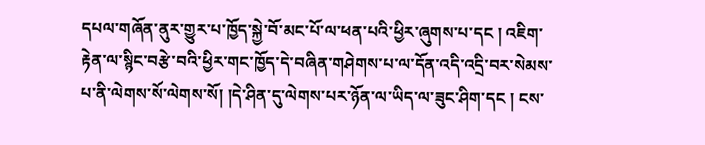དཔལ་གཞོན་ནུར་གྱུར་པ་ཁྱོད་སྐྱེ་བོ་མང་པོ་ལ་ཕན་པའི་ཕྱིར་ཞུགས་པ་དང ། འཇིག་རྟེན་ལ་སྙིང་བརྩེ་བའི་ཕྱིར་གང་ཁྱོད་དེ་བཞིན་གཤེགས་པ་ལ་དོན་འདི་འདྲི་བར་སེམས་པ་ནི་ལེགས་སོ་ལེགས་སོ། །དེ་ཤིན་དུ་ལེགས་པར་ཉོན་ལ་ཡིད་ལ་ཟུང་ཤིག་དང ། ངས་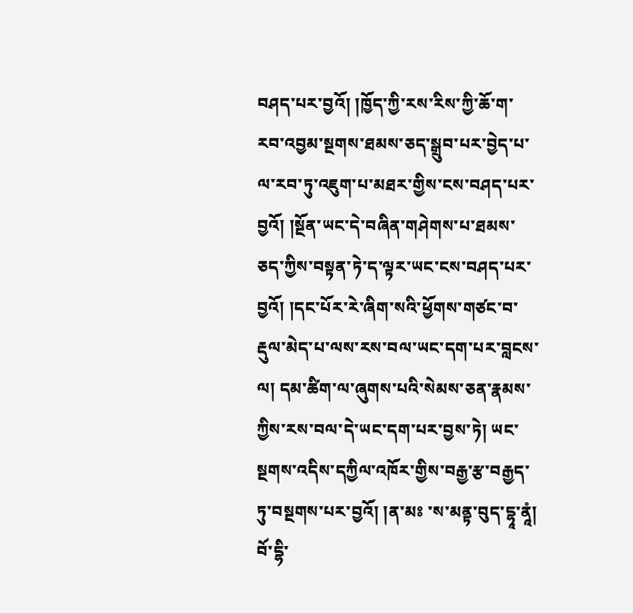བཤད་པར་བྱའོ། །ཁྱོད་ཀྱི་རས་རིས་ཀྱི་ཆོ་ག་རབ་འབྱམ་སྔགས་ཐམས་ཅད་སྒྲུབ་པར་བྱེད་པ་ལ་རབ་ཏུ་འཇུག་པ་མཐར་གྱིས་ངས་བཤད་པར་བྱའོ། །སྔོན་ཡང་དེ་བཞིན་གཤེགས་པ་ཐམས་ཅད་ཀྱིས་བསྟན་ཏེ་ད་ལྟར་ཡང་ངས་བཤད་པར་བྱའོ། །དང་པོར་རེ་ཞིག་སའི་ཕྱོགས་གཙང་བ་རྡུལ་མེད་པ་ལས་རས་བལ་ཡང་དག་པར་བླངས་ལ། དམ་ཚིག་ལ་ཞུགས་པའི་སེམས་ཅན་རྣམས་ཀྱིས་རས་བལ་དེ་ཡང་དག་པར་བྱས་ཏེ། ཡང་སྔགས་འདིས་དཀྱིལ་འཁོར་གྱིས་བརྒྱ་རྩ་བརྒྱད་ཏུ་བསྔགས་པར་བྱའོ། །ན་མཿ ་ས་མནྟ་བུད་དྷཱ་ནཱཾ། བོ་དྷི་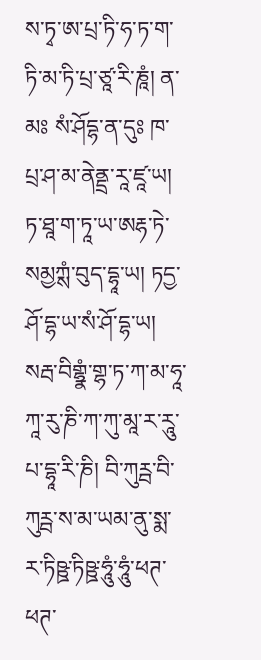ས་ཏྭ་ཨ་པྲ་ཏི་ཧ་ཏ་ག་ཏི་མ་ཏི་པྲ་ཙཱ་རི་ཎཱཾ། ན་མཿ སཾ་ཤོདྷ་ན་དུཿ ཁ་པྲ་ཤ་མ་ནེནྡྲ་རཱ་ཛཱ་ཡ། ཏ་ཐཱ་ག་ཏཱ་ཡ་ཨརྷ་ཏེ་སམྱཀྶཾ་བུད་དྷཱ་ཡ། ཏདྱ་ཤོ་དྷ་ཡ་སཾ་ཤོ་དྷ་ཡ། སརྦ་བིགྷྣཾ་གྷ་ཏ་ཀ་མ་ཧཱ་ཀཱ་རུ་ཎི་ཀ་ཀུ་མཱ་ར་རཱུ་པ་དྷཱ་རི་ཎི། བི་ཀུཪྦ་བི་ཀུཪྦ་ས་མ་ཡམ་ནུ་སྨ་ར་ཏིཥྛ་ཏིཥྛ་ཧཱུཾ་ཧཱུཾ་ཕཊ་ཕཊ་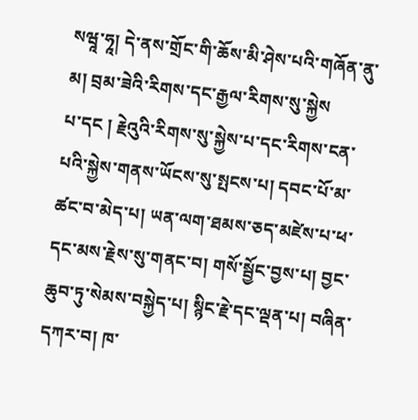སཝཱ་ཧཱ། དེ་ནས་གྲོང་གི་ཆོས་མི་ཤེས་པའི་གཞོན་ནུ་མ། བྲམ་ཟེའི་རིགས་དང་རྒྱལ་རིགས་སུ་སྐྱེས
པ་དང ། རྗེའུའི་རིགས་སུ་སྐྱེས་པ་དང་རིགས་ངན་པའི་སྐྱེས་གནས་ཡོངས་སུ་སྤངས་པ། དབང་པོ་མ་ཚང་བ་མེད་པ། ཡན་ལག་ཐམས་ཅད་མཛེས་པ་ཕ་དང་མས་རྗེས་སུ་གནང་བ། གསོ་སྦྱོང་བྱས་པ། བྱང་ཆུབ་ཏུ་སེམས་བསྐྱེད་པ། སྙིང་རྗེ་དང་ལྡན་པ། བཞིན་དཀར་བ། ཁ་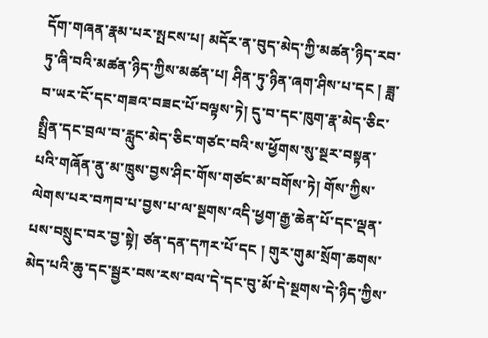དོག་གཞན་རྣམ་པར་སྤངས་པ། མདོར་ན་བུད་མེད་ཀྱི་མཚན་ཉིད་རབ་ཏུ་ཞི་བའི་མཚན་ཉིད་ཀྱིས་མཚན་པ། ཤིན་ཏུ་ཉིན་ཞག་ཤིས་པ་དང ། ཟླ་བ་ཡར་ངོ་དང་གཟའ་བཟང་པོ་བལྟས་ཏེ། དུ་བ་དང་ཁུག་རྣ་མེད་ཅིང་སྤྲིན་དང་བྲལ་བ་རླུང་མེད་ཅིང་གཙང་བའི་ས་ཕྱོགས་སུ་སྔར་བསྟན་པའི་གཞོན་ནུ་མ་ཁྲུས་བྱས་ཤིང་གོས་གཙང་མ་བགོས་ཏེ། གོས་ཀྱིས་ལེགས་པར་བཀབ་པ་བྱས་པ་ལ་སྔགས་འདི་ཕྱག་རྒྱ་ཆེན་པོ་དང་ལྡན་པས་བསྲུང་བར་བྱ་སྟེ། ཙན་དན་དཀར་པོ་དང ། གུར་གུམ་སྲོག་ཆགས་མེད་པའི་ཆུ་དང་སྦྱར་བས་རས་བལ་དེ་དང་བུ་མོ་དེ་སྔགས་དེ་ཉིད་ཀྱིས་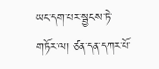ཡང་དག་པར་སྦྱངས་ཏེ་གཏོར་ལ། ཙན་དན་དཀར་པོ་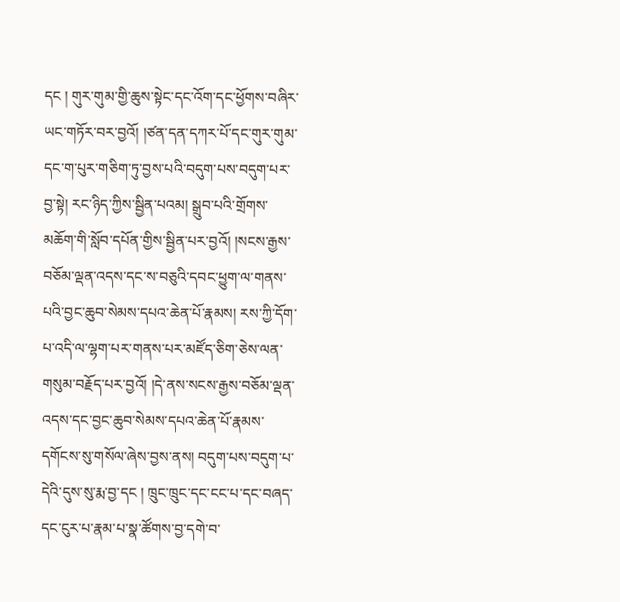དང ། གུར་གུམ་གྱི་ཆུས་སྟེང་དང་འོག་དང་ཕྱོགས་བཞིར་ཡང་གཏོར་བར་བྱའོ། །ཙན་དན་དཀར་པོ་དང་གུར་གུམ་དང་ག་པུར་གཅིག་ཏུ་བྱས་པའི་བདུག་པས་བདུག་པར་བྱ་སྟེ། རང་ཉིད་ཀྱིས་སྦྱིན་པའམ། སྒྲུབ་པའི་གྲོགས་མཆོག་གི་སློབ་དཔོན་གྱིས་སྦྱིན་པར་བྱའོ། །སངས་རྒྱས་བཅོམ་ལྡན་འདས་དང་ས་བཅུའི་དབང་ཕྱུག་ལ་གནས་པའི་བྱང་ཆུབ་སེམས་དཔའ་ཆེན་པོ་རྣམས། རས་ཀྱི་དོག་པ་འདི་ལ་ལྷག་པར་གནས་པར་མཛོད་ཅིག་ཅེས་ལན་གསུམ་བརྗོད་པར་བྱའོ། །དེ་ནས་སངས་རྒྱས་བཅོམ་ལྡན་འདས་དང་བྱང་ཆུབ་སེམས་དཔའ་ཆེན་པོ་རྣམས་དགོངས་སུ་གསོལ་ཞེས་བྱས་ནས། བདུག་པས་བདུག་པ་དེའི་དུས་སུ་རྨ་བྱ་དང ། ཁྲུང་ཁྲུང་དང་ངང་པ་དང་བཞད་དང་ངུར་པ་རྣམ་པ་སྣ་ཚོགས་བྱ་དགེ་བ་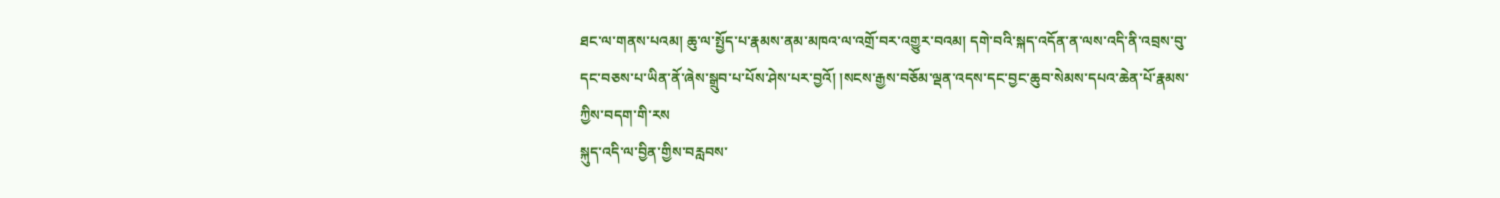ཐང་ལ་གནས་པའམ། ཆུ་ལ་སྤྱོད་པ་རྣམས་ནམ་མཁའ་ལ་འགྲོ་བར་འགྱུར་བའམ། དགེ་བའི་སྐད་འདོན་ན་ལས་འདི་ནི་འབྲས་བུ་དང་བཅས་པ་ཡིན་ནོ་ཞེས་སྒྲུབ་པ་པོས་ཤེས་པར་བྱའོ། །སངས་རྒྱས་བཅོམ་ལྡན་འདས་དང་བྱང་ཆུབ་སེམས་དཔའ་ཆེན་པོ་རྣམས་ཀྱིས་བདག་གི་རས
སྐུད་འདི་ལ་བྱིན་གྱིས་བརླབས་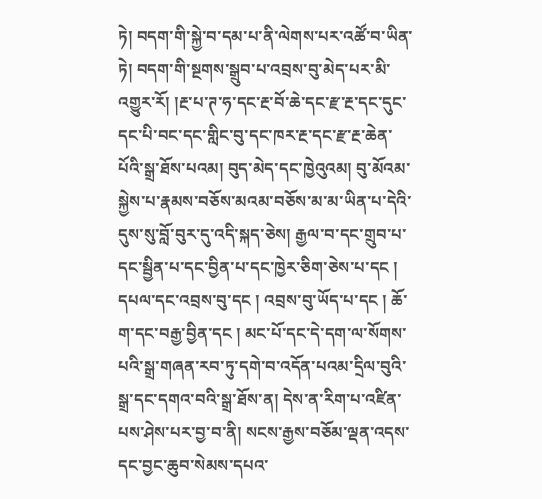ཏེ། བདག་གི་སྐྱེ་བ་དམ་པ་ནི་ལེགས་པར་འཚོ་བ་ཡིན་ཏེ། བདག་གི་སྔགས་སྒྲུབ་པ་འབྲས་བུ་མེད་པར་མི་འགྱུར་རོ། །རྔ་པ་ཊ་ཧ་དང་རྔ་བོ་ཆེ་དང་རྫ་རྔ་དང་དུང་དང་པི་བང་དང་གླིང་བུ་དང་ཁར་རྔ་དང་རྫ་རྔ་ཆེན་པོའི་སྒྲ་ཐོས་པའམ། བུད་མེད་དང་ཁྱེའུའམ། བུ་མོའམ་སྐྱེས་པ་རྣམས་བཅོས་མའམ་བཅོས་མ་མ་ཡིན་པ་དེའི་དུས་སུ་བློ་བུར་དུ་འདི་སྐད་ཅེས། རྒྱལ་བ་དང་གྲུབ་པ་དང་སྦྱིན་པ་དང་བྱིན་པ་དང་ཁྱེར་ཅིག་ཅེས་པ་དང ། དཔལ་དང་འབྲས་བུ་དང ། འབྲས་བུ་ཡོད་པ་དང ། ཆོ་ག་དང་བརྒྱ་བྱིན་དང ། མང་པོ་དང་དེ་དག་ལ་སོགས་པའི་སྒྲ་གཞན་རབ་ཏུ་དགེ་བ་འདོན་པའམ་དྲིལ་བུའི་སྒྲ་དང་དགའ་བའི་སྒྲ་ཐོས་ན། དེས་ན་རིག་པ་འཛིན་པས་ཤེས་པར་བྱ་བ་ནི། སངས་རྒྱས་བཅོམ་ལྡན་འདས་དང་བྱང་ཆུབ་སེམས་དཔའ་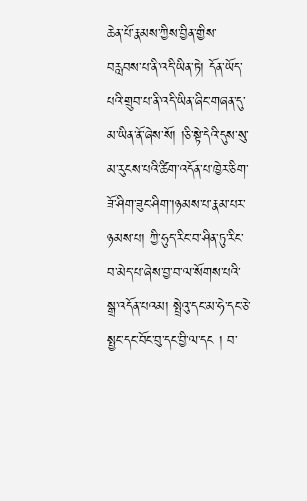ཆེན་པོ་རྣམས་ཀྱིས་བྱིན་གྱིས་བརླབས་པ་ནི་འདི་ཡིན་ཏེ། དོན་ཡོད་པའི་གྲུབ་པ་ནི་འདི་ཡིན་ཞིང་གཞན་དུ་མ་ཡིན་ནོ་ཞེས་སོ། །ཅི་སྟེ་དེའི་དུས་སུ་མ་རུངས་པའི་ཚིག་འདོན་པ་ཁྱེར་ཅིག་ཟོ་ཤིག་ཟུང་ཤིག་།ཉམས་པ་རྣམ་པར་ཉམས་པ། ཀྱི་ཧུད་རིང་བ་ཤིན་ཏུ་རིང་བ་མེད་པ་ཞེས་བྱ་བ་ལ་སོགས་པའི་སྒྲ་འདོན་པའམ། སྤྲེའུ་དང་མ་ཧེ་དང་ཅེ་སྤྱང་དང་བོང་བུ་དང་བྱི་ལ་དང ། བ་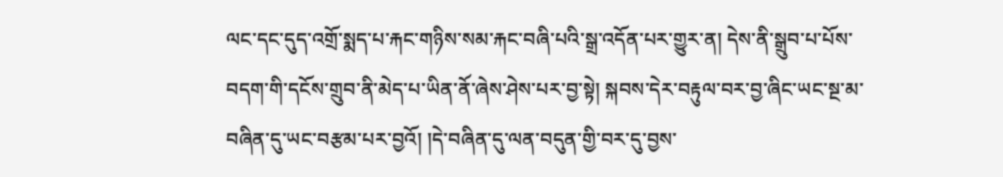ལང་དང་དུད་འགྲོ་སྨད་པ་རྐང་གཉིས་སམ་རྐང་བཞི་པའི་སྒྲ་འདོན་པར་གྱུར་ན། དེས་ནི་སྒྲུབ་པ་པོས་བདག་གི་དངོས་གྲུབ་ནི་མེད་པ་ཡིན་ནོ་ཞེས་ཤེས་པར་བྱ་སྟེ། སྐབས་དེར་བརྟུལ་བར་བྱ་ཞིང་ཡང་སྔ་མ་བཞིན་དུ་ཡང་བརྩམ་པར་བྱའོ། །དེ་བཞིན་དུ་ལན་བདུན་གྱི་བར་དུ་བྱས་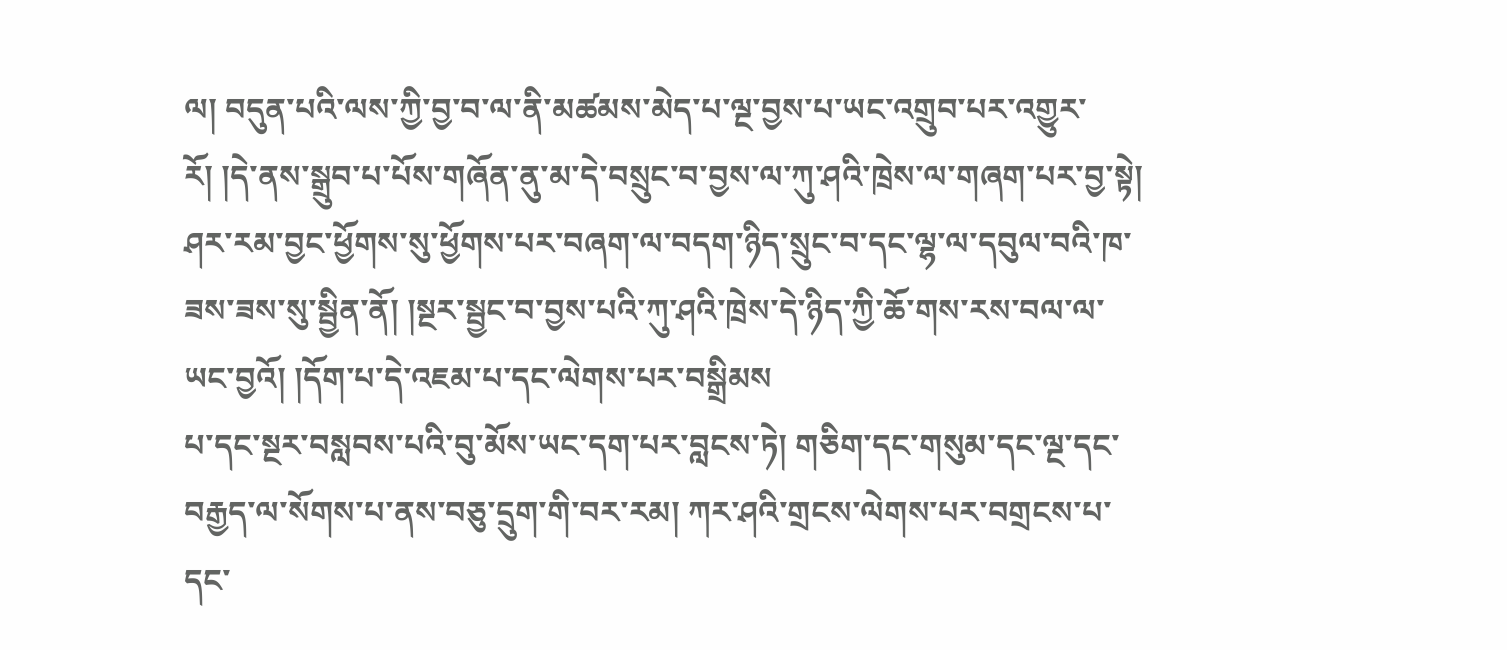ལ། བདུན་པའི་ལས་ཀྱི་བྱ་བ་ལ་ནི་མཚམས་མེད་པ་ལྔ་བྱས་པ་ཡང་འགྲུབ་པར་འགྱུར་རོ། །དེ་ནས་སྒྲུབ་པ་པོས་གཞོན་ནུ་མ་དེ་བསྲུང་བ་བྱས་ལ་ཀུ་ཤའི་ཁྲེས་ལ་གཞག་པར་བྱ་སྟེ། ཤར་རམ་བྱང་ཕྱོགས་སུ་ཕྱོགས་པར་བཞག་ལ་བདག་ཉིད་སྲུང་བ་དང་ལྷ་ལ་དབུལ་བའི་ཁ་ཟས་ཟས་སུ་སྦྱིན་ནོ། །སྔར་སྦྱང་བ་བྱས་པའི་ཀུ་ཤའི་ཁྲེས་དེ་ཉིད་ཀྱི་ཆོ་གས་རས་བལ་ལ་ཡང་བྱའོ། །དོག་པ་དེ་འཇམ་པ་དང་ལེགས་པར་བསྒྲིམས
པ་དང་སྔར་བསླབས་པའི་བུ་མོས་ཡང་དག་པར་བླངས་ཏེ། གཅིག་དང་གསུམ་དང་ལྔ་དང་བརྒྱད་ལ་སོགས་པ་ནས་བཅུ་དྲུག་གི་བར་རམ། ཀར་ཤའི་གྲངས་ལེགས་པར་བགྲངས་པ་དང་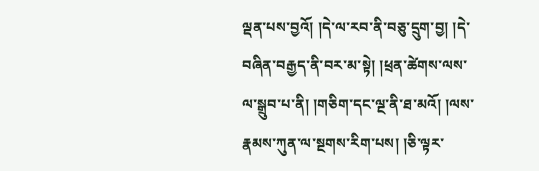ལྡན་པས་བྱའོ། །དེ་ལ་རབ་ནི་བཅུ་དྲུག་བྱ། །དེ་བཞིན་བརྒྱད་ནི་བར་མ་སྟེ། །ཕྲན་ཚེགས་ལས་ལ་སྒྲུབ་པ་ནི། །གཅིག་དང་ལྔ་ནི་ཐ་མའོ། །ལས་རྣམས་ཀུན་ལ་སྔགས་རིག་པས། །ཅི་ལྟར་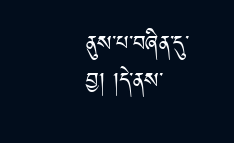ནུས་པ་བཞིན་དུ་བྱ། །དེ་ནས་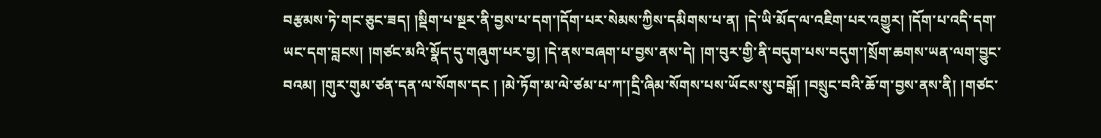བརྩམས་ཏེ་གང་ཅུང་ཟད། །སྡིག་པ་སྔར་ནི་བྱས་པ་དག་།དོག་པར་སེམས་ཀྱིས་དམིགས་པ་ན། །དེ་ཡི་མོད་ལ་འཇིག་པར་འགྱུར། །དོག་པ་འདི་དག་ཡང་དག་བླངས། །གཙང་མའི་སྣོད་དུ་གཞུག་པར་བྱ། །དེ་ནས་བཞག་པ་བྱས་ནས་དེ། །ག་བུར་གྱི་ནི་བདུག་པས་བདུག་།སྲོག་ཆགས་ཡན་ལག་བྱུང་བའམ། །གུར་གུམ་ཙན་དན་ལ་སོགས་དང ། །མེ་ཏོག་མ་ལེ་ཙམ་པ་ཀ་།དྲི་ཞིམ་སོགས་པས་ཡོངས་སུ་བསྒོ། །བསྲུང་བའི་ཆོ་ག་བྱས་ནས་ནི། །གཙང་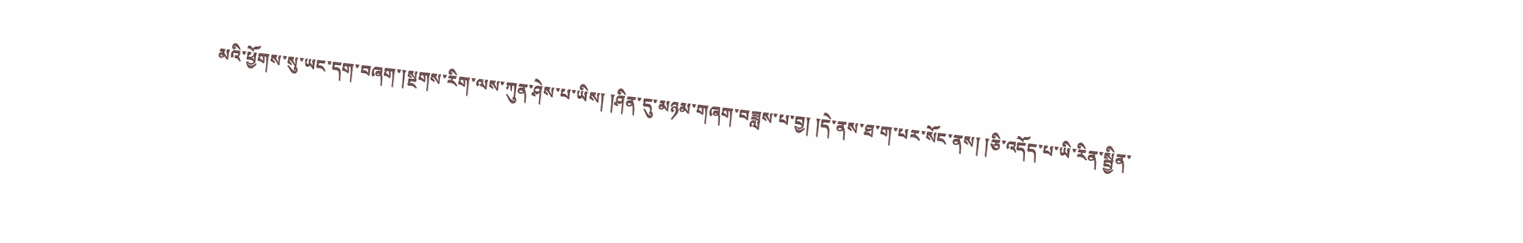མའི་ཕྱོགས་སུ་ཡང་དག་བཞག་།སྔགས་རིག་ལས་ཀུན་ཤེས་པ་ཡིས། །ཤིན་དུ་མཉམ་གཞག་བཟླས་པ་བྱ། །དེ་ནས་ཐ་ག་པར་སོང་ནས། །ཅི་འདོད་པ་ཡི་རིན་སྦྱིན་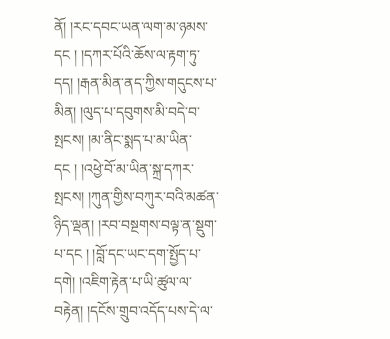ནོ། །རང་དབང་ཡན་ལག་མ་ཉམས་དང ། །དཀར་པོའི་ཆོས་ལ་རྟག་ཏུ་དད། །རྒན་མིན་ནད་ཀྱིས་གདུངས་པ་མིན། །ལུད་པ་དབུགས་མི་བདེ་བ་སྤངས། །མ་ནིང་སྨད་པ་མ་ཡིན་དང ། །འཕྱེ་བོ་མ་ཡིན་སྐྲ་དཀར་སྤངས། །ཀུན་གྱིས་བཀུར་བའི་མཚན་ཉིད་ལྡན། །རབ་བསྔགས་བལྟ་ན་སྡུག་པ་དང ། །བློ་དང་ཡང་དག་སྤྱོད་པ་དགེ། །འཇིག་རྟེན་པ་ཡི་ཚུལ་ལ་བརྟེན། །དངོས་གྲུབ་འདོད་པས་དེ་ལ་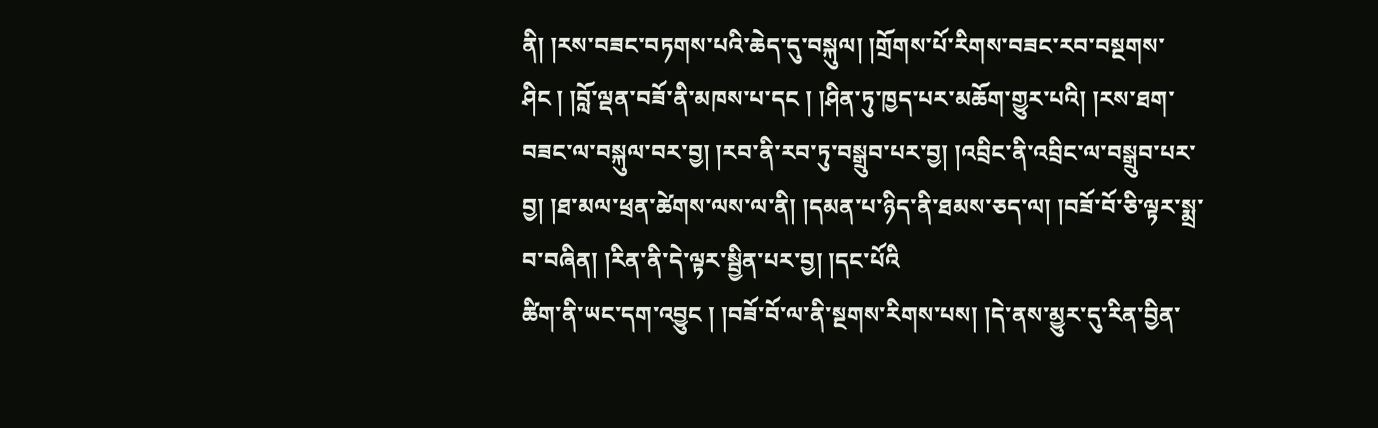ནི། །རས་བཟང་བཏགས་པའི་ཆེད་དུ་བསྐུལ། །གྲོགས་པོ་རིགས་བཟང་རབ་བསྔགས་ཤིང ། །བློ་ལྡན་བཟོ་ནི་མཁས་པ་དང ། །ཤིན་ཏུ་ཁྱད་པར་མཆོག་གྱུར་པའི། །རས་ཐག་བཟང་ལ་བསྐུལ་བར་བྱ། །རབ་ནི་རབ་ཏུ་བསྒྲུབ་པར་བྱ། །འབྲིང་ནི་འབྲིང་ལ་བསྒྲུབ་པར་བྱ། །ཐ་མལ་ཕྲན་ཚེགས་ལས་ལ་ནི། །དམན་པ་ཉིད་ནི་ཐམས་ཅད་ལ། །བཟོ་བོ་ཅི་ལྟར་སྨྲ་བ་བཞིན། །རིན་ནི་དེ་ལྟར་སྦྱིན་པར་བྱ། །དང་པོའི
ཚིག་ནི་ཡང་དག་འབྱུང ། །བཟོ་བོ་ལ་ནི་སྔགས་རིགས་པས། །དེ་ནས་མྱུར་དུ་རིན་བྱིན་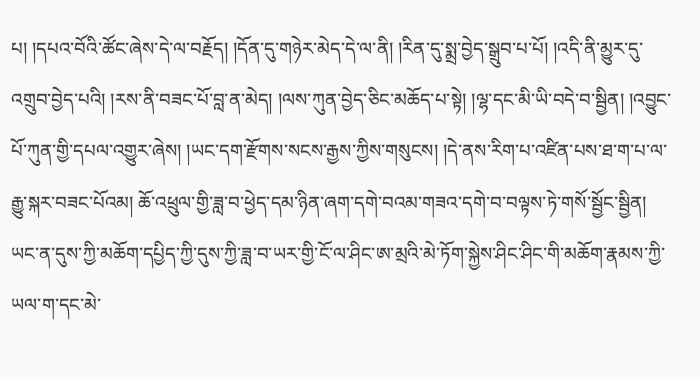པ། །དཔའ་བོའི་ཚོང་ཞེས་དེ་ལ་བརྗོད། །དོན་དུ་གཉེར་མེད་དེ་ལ་ནི། །རིན་དུ་སྨྲ་བྱེད་སྒྲུབ་པ་པོ། །འདི་ནི་མྱུར་དུ་འགྲུབ་བྱེད་པའི། །རས་ནི་བཟང་པོ་བླ་ན་མེད། །ལས་ཀུན་བྱེད་ཅིང་མཆོད་པ་སྟེ། །ལྷ་དང་མི་ཡི་བདེ་བ་སྦྱིན། །འབྱུང་པོ་ཀུན་གྱི་དཔལ་འགྱུར་ཞེས། །ཡང་དག་རྫོགས་སངས་རྒྱས་ཀྱིས་གསུངས། །དེ་ནས་རིག་པ་འཛིན་པས་ཐ་ག་པ་ལ་རྒྱུ་སྐར་བཟང་པོའམ། ཆོ་འཕྲུལ་གྱི་ཟླ་བ་ཕྱེད་དམ་ཉིན་ཞག་དགེ་བའམ་གཟའ་དགེ་བ་བལྟས་ཏེ་གསོ་སྦྱོང་སྦྱིན། ཡང་ན་དུས་ཀྱི་མཆོག་དཔྱིད་ཀྱི་དུས་ཀྱི་ཟླ་བ་ཡར་གྱི་ངོ་ལ་ཤིང་ཨ་མྲའི་མེ་ཏོག་སྐྱེས་ཤིང་ཤིང་གི་མཆོག་རྣམས་ཀྱི་ཡལ་ག་དང་མེ་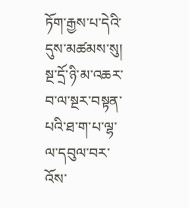ཏོག་རྒྱས་པ་དེའི་དུས་མཚམས་སུ། སྔ་དྲོ་ཉི་མ་འཆར་བ་ལ་སྔར་བསྟན་པའི་ཐ་ག་པ་ལྷ་ལ་དབུལ་བར་འོས་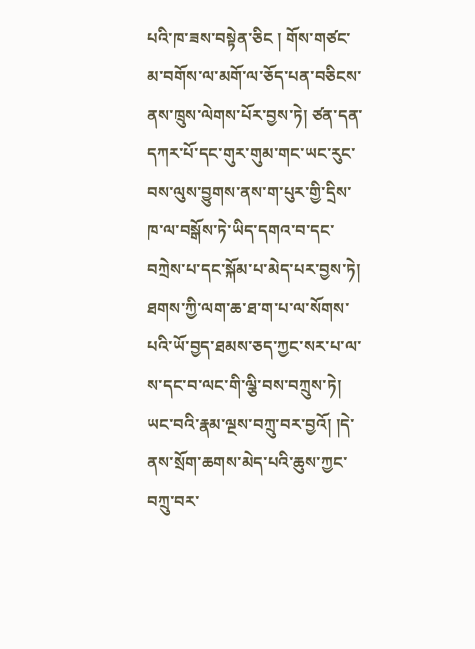པའི་ཁ་ཟས་བསྟེན་ཅིང ། གོས་གཙང་མ་བགོས་ལ་མགོ་ལ་ཅོད་པན་བཅིངས་ནས་ཁྲུས་ལེགས་པོར་བྱས་ཏེ། ཙན་དན་དཀར་པོ་དང་གུར་གུམ་གང་ཡང་རུང་བས་ལུས་བྱུགས་ནས་ག་པུར་གྱི་དྲིས་ཁ་ལ་བསྒོས་ཏེ་ཡིད་དགའ་བ་དང་བཀྲེས་པ་དང་སྐོམ་པ་མེད་པར་བྱས་ཏེ། ཐགས་ཀྱི་ལག་ཆ་ཐ་ག་པ་ལ་སོགས་པའི་ཡོ་བྱད་ཐམས་ཅད་ཀྱང་སར་པ་ལ་ས་དང་བ་ལང་གི་ལྕི་བས་བཀྲུས་ཏེ། ཡང་བའི་རྣམ་ལྔས་བཀྲུ་བར་བྱའོ། །དེ་ནས་སྲོག་ཆགས་མེད་པའི་ཆུས་ཀྱང་བཀྲུ་བར་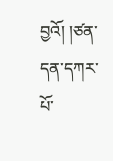བྱའོ། །ཙན་དན་དཀར་པོ་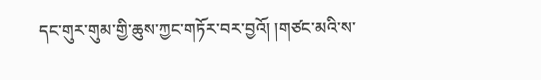དང་གུར་གུམ་གྱི་ཆུས་ཀྱང་གཏོར་བར་བྱའོ། །གཙང་མའི་ས་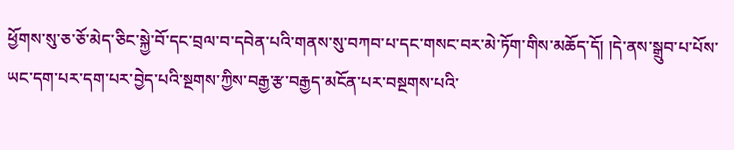ཕྱོགས་སུ་ཅ་ཅོ་མེད་ཅིང་སྐྱེ་བོ་དང་བྲལ་བ་དབེན་པའི་གནས་སུ་བཀབ་པ་དང་གསང་བར་མེ་ཏོག་གིས་མཆོད་དོ། །དེ་ནས་སྒྲུབ་པ་པོས་ཡང་དག་པར་དག་པར་བྱེད་པའི་སྔགས་ཀྱིས་བརྒྱ་རྩ་བརྒྱད་མངོན་པར་བསྔགས་པའི་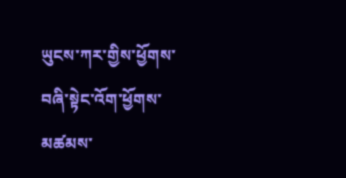ཡུངས་ཀར་གྱིས་ཕྱོགས་བཞི་སྟེང་འོག་ཕྱོགས་མཚམས་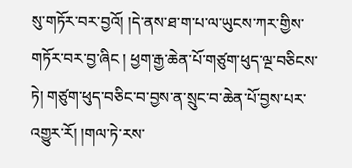སུ་གཏོར་བར་བྱའོ། །དེ་ནས་ཐ་ག་པ་ལ་ཡུངས་ཀར་གྱིས་གཏོར་བར་བྱ་ཞིང ། ཕྱག་རྒྱ་ཆེན་པོ་གཙུག་ཕུད་ལྔ་བཅིངས་ཏེ། གཙུག་ཕུད་བཅིང་བ་བྱས་ན་སྲུང་བ་ཆེན་པོ་བྱས་པར་འགྱུར་རོ། །གལ་ཏེ་རས་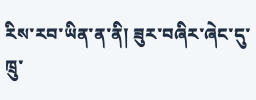རིས་རབ་ཡིན་ན་ནི། ཟུར་བཞིར་ཞེང་དུ་ཁྲུ་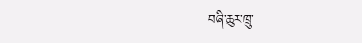བཞི་ཆུར་ཁྲུ་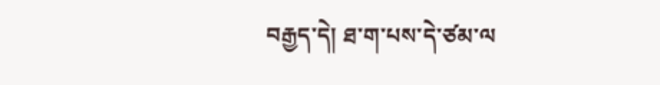བརྒྱད་དེ། ཐ་ག་པས་དེ་ཙམ་ལ